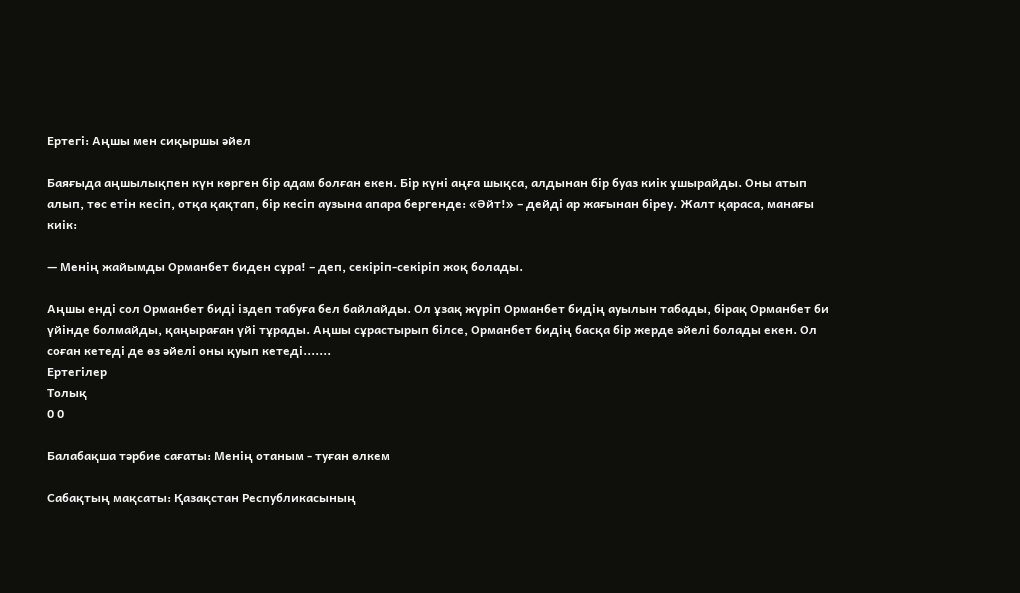Ертегі: Аңшы мен сиқыршы әйел

Баяғыда аңшылықпен күн көрген бір адам болған екен. Бір күні аңға шықса, алдынан бір буаз киік ұшырайды. Оны атып алып, төс етін кесіп, отқа қақтап, бір кесіп аузына апара бергенде: «Әйт!» – дейді ар жағынан біреу. Жалт қараса, манағы киік:

— Менің жайымды Орманбет биден сұра! – деп, секіріп-секіріп жоқ болады.

Аңшы енді сол Орманбет биді іздеп табуға бел байлайды. Ол ұзақ жүріп Орманбет бидің ауылын табады, бірақ Орманбет би үйінде болмайды, қаңыраған үйі тұрады. Аңшы сұрастырып білсе, Орманбет бидің басқа бір жерде әйелі болады екен. Ол соған кетеді де өз әйелі оны қуып кетеді.......
Ертегілер
Толық
0 0

Балабақша тәрбие сағаты: Менің отаным - туған өлкем

Сабақтың мақсаты: Қазақстан Республикасының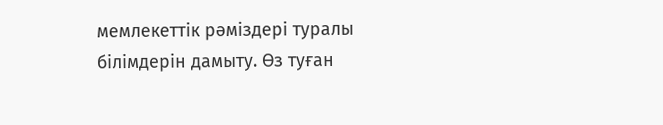мемлекеттік рәміздері туралы білімдерін дамыту. Өз туған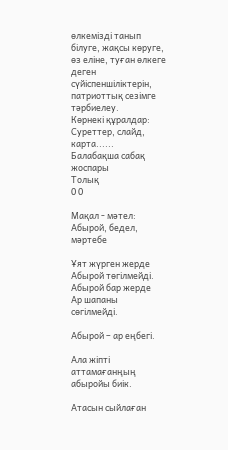өлкемізді танып білуге, жақсы көруге, өз еліне, туған өлкеге деген сүйіспеншіліктерін, патриоттық сезімге тәрбиелеу.
Көрнекі құралдар: Суреттер, слайд, карта......
Балабақша сабақ жоспары
Толық
0 0

Мақал - мәтел: Абырой, бедел, мәртебе

Ұят жүрген жерде
Абырой төгілмейді.
Абырой бар жерде
Ар шапаны сөгілмейді.

Абырой – ар еңбегі.

Ала жіпті аттамағанңың абыройы биік.

Атасын сыйлаған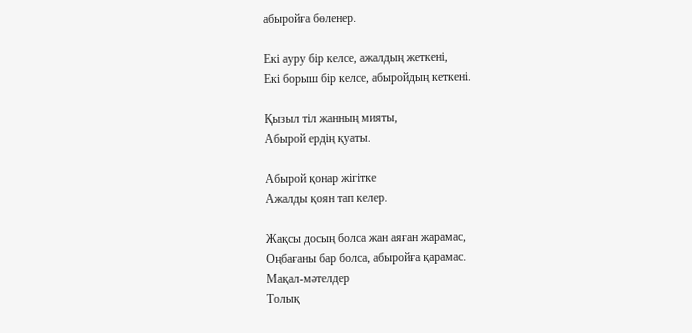абыройға бөленер.

Екі ауру бір келсе, ажалдың жеткені,
Екі борыш бір келсе, абыройдың кеткені.

Қызыл тіл жанның мияты,
Абырой ердің қуаты.

Абырой қонар жігітке
Ажалды қоян тап келер.

Жақсы досың болса жан аяған жарамас,
Оңбағаны бар болса, абыройға қарамас.
Мақал-мәтелдер
Толық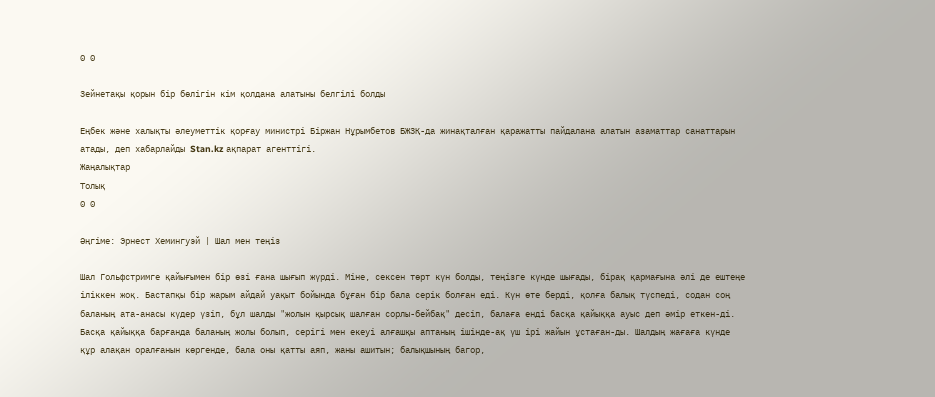0 0

Зейнетақы қорын бір бөлігін кім қолдана алатыны белгілі болды

Еңбек және халықты әлеуметтік қорғау министрі Біржан Нұрымбетов БЖЗҚ-да жинақталған қаражатты пайдалана алатын азаматтар санаттарын атады, деп хабарлайды Stan.kz ақпарат агенттігі.
Жаңалықтар
Толық
0 0

Әңгіме: Эрнест Хемингуэй | Шал мен теңіз

Шал Гольфстримге қайығымен бір өзі ғана шығып жүрді. Міне, сексен төрт күн болды, теңізге күнде шығады, бірақ қармағына әлі де ештеңе іліккен жоқ. Бастапқы бір жарым айдай уақыт бойында бұған бір бала серік болған еді. Күн өте берді, қолға балық түспеді, содан соң баланың ата-анасы күдер үзіп, бұл шалды "жолын қырсық шалған сорлы-бейбақ" десіп, балаға енді басқа қайыққа ауыс деп әмір еткен-ді. Басқа қайыққа барғанда баланың жолы болып, серігі мен екеуі алғашқы аптаның ішінде-ақ үш ірі жайын ұстаған-ды. Шалдың жағаға күнде құр алақан оралғанын көргенде, бала оны қатты аяп, жаны ашитын; балықшының багор,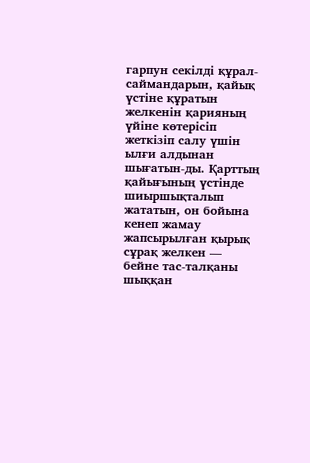гарпун секілді құрал-саймандарын, қайық үстіне құратын желкенін қарияның үйіне көтерісіп жеткізіп салу үшін ылғи алдынан шығатын-ды. Қарттың қайығының үстінде шиыршықталып жататын, он бойына кенеп жамау жапсырылған қырық сұрақ желкен — бейне тас-талқаны шыққан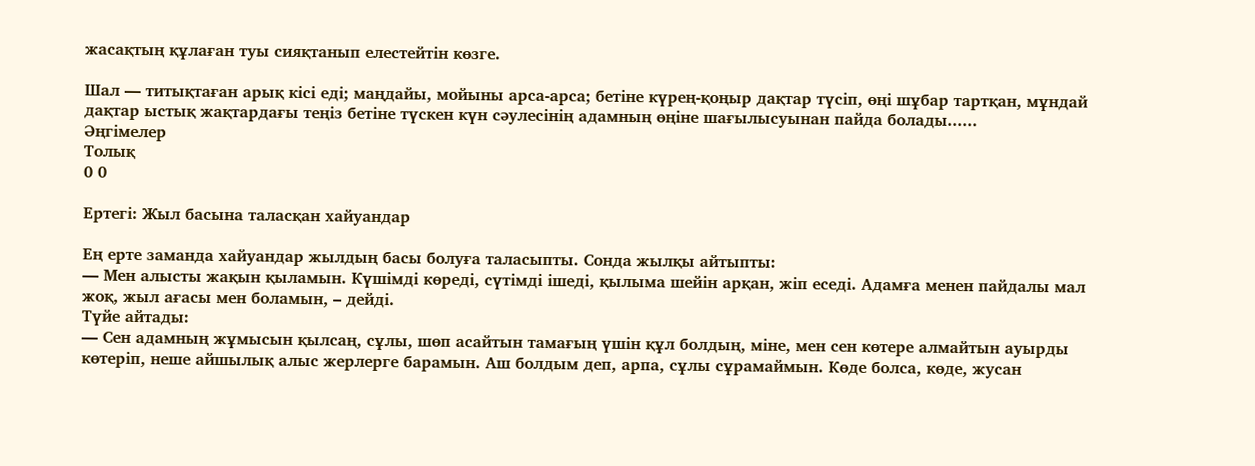жасақтың құлаған туы сияқтанып елестейтін көзге.

Шал — титықтаған арық кісі еді; маңдайы, мойыны арса-арса; бетіне күрең-қоңыр дақтар түсіп, өңі шұбар тартқан, мұндай дақтар ыстық жақтардағы теңіз бетіне түскен күн сәулесінің адамның өңіне шағылысуынан пайда болады......
Әңгімелер
Толық
0 0

Ертегі: Жыл басына таласқан хайуандар

Ең ерте заманда хайуандар жылдың басы болуға таласыпты. Сонда жылқы айтыпты:
— Мен алысты жақын қыламын. Күшімді көреді, сүтімді ішеді, қылыма шейін арқан, жіп еседі. Адамға менен пайдалы мал жоқ, жыл ағасы мен боламын, – дейді.
Түйе айтады:
— Сен адамның жұмысын қылсаң, сұлы, шөп асайтын тамағың үшін құл болдың, міне, мен сен көтере алмайтын ауырды көтеріп, неше айшылық алыс жерлерге барамын. Аш болдым деп, арпа, сұлы сұрамаймын. Көде болса, көде, жусан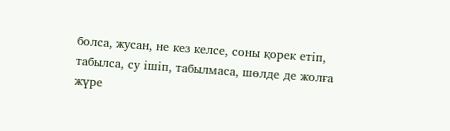болса, жусан, не кез келсе, соны қорек етіп, табылса, су ішіп, табылмаса, шөлде де жолға жүре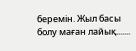беремін. Жыл басы болу маған лайық.......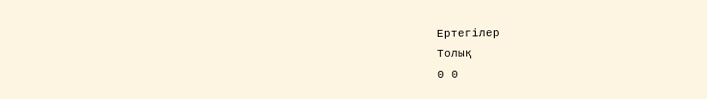Ертегілер
Толық
0 0